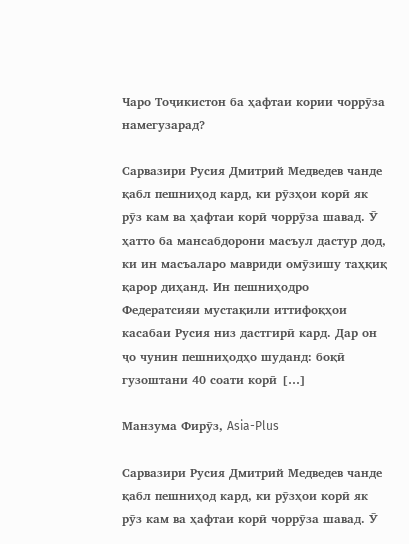Чаро Тоҷикистон ба ҳафтаи кории чоррӯза намегузарад?

Сарвазири Русия Дмитрий Медведев чанде қабл пешниҳод кард, ки рӯзҳои корӣ як рӯз кам ва ҳафтаи корӣ чоррӯза шавад. Ӯ ҳатто ба мансабдорони масъул дастур дод, ки ин масъаларо мавриди омӯзишу таҳқиқ қарор диҳанд. Ин пешниҳодро Федератсияи мустақили иттифоқҳои касабаи Русия низ дастгирӣ кард. Дар он ҷо чунин пешниҳодҳо шуданд: боқӣ гузоштани 40 соати корӣ […]

Манзума Фирӯз, Asia-Plus

Сарвазири Русия Дмитрий Медведев чанде қабл пешниҳод кард, ки рӯзҳои корӣ як рӯз кам ва ҳафтаи корӣ чоррӯза шавад. Ӯ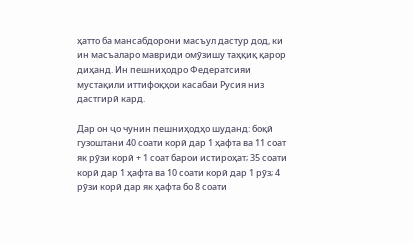ҳатто ба мансабдорони масъул дастур дод, ки ин масъаларо мавриди омӯзишу таҳқиқ қарор диҳанд. Ин пешниҳодро Федератсияи мустақили иттифоқҳои касабаи Русия низ дастгирӣ кард.

Дар он ҷо чунин пешниҳодҳо шуданд: боқӣ гузоштани 40 соати корӣ дар 1 ҳафта ва 11 соат як рӯзи корӣ + 1 соат барои истироҳат; 35 соати корӣ дар 1 ҳафта ва 10 соати корӣ дар 1 рӯз; 4 рӯзи корӣ дар як ҳафта бо 8 соати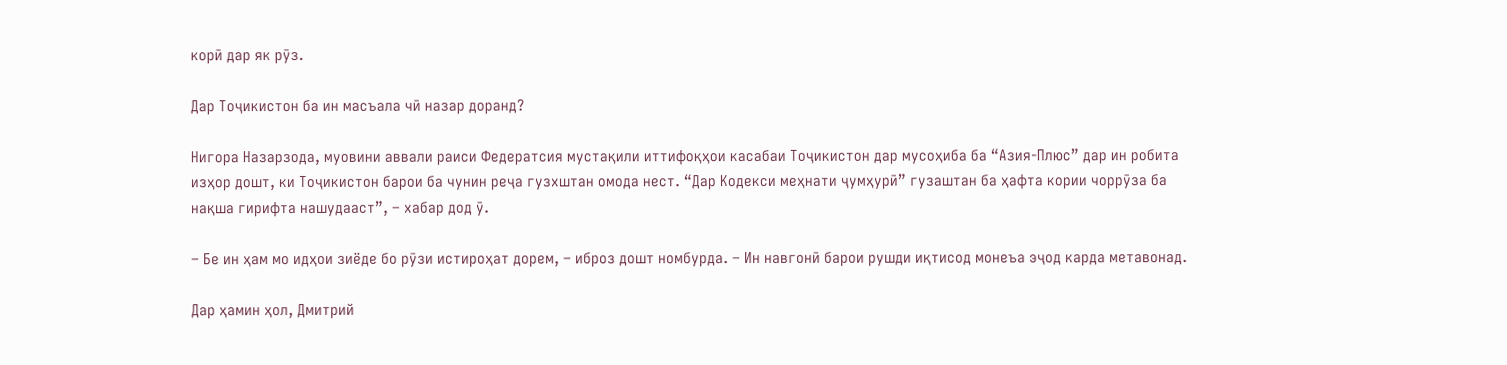корӣ дар як рӯз.

Дар Тоҷикистон ба ин масъала чӣ назар доранд?

Нигора Назарзода, муовини аввали раиси Федератсия мустақили иттифоқҳои касабаи Тоҷикистон дар мусоҳиба ба “Азия-Плюс” дар ин робита изҳор дошт, ки Тоҷикистон барои ба чунин реҷа гузхштан омода нест. “Дар Кодекси меҳнати ҷумҳурӣ” гузаштан ба ҳафта кории чоррӯза ба нақша гирифта нашудааст”, – хабар дод ӯ.

– Бе ин ҳам мо идҳои зиёде бо рӯзи истироҳат дорем, – иброз дошт номбурда. – Ин навгонӣ барои рушди иқтисод монеъа эҷод карда метавонад.

Дар ҳамин ҳол, Дмитрий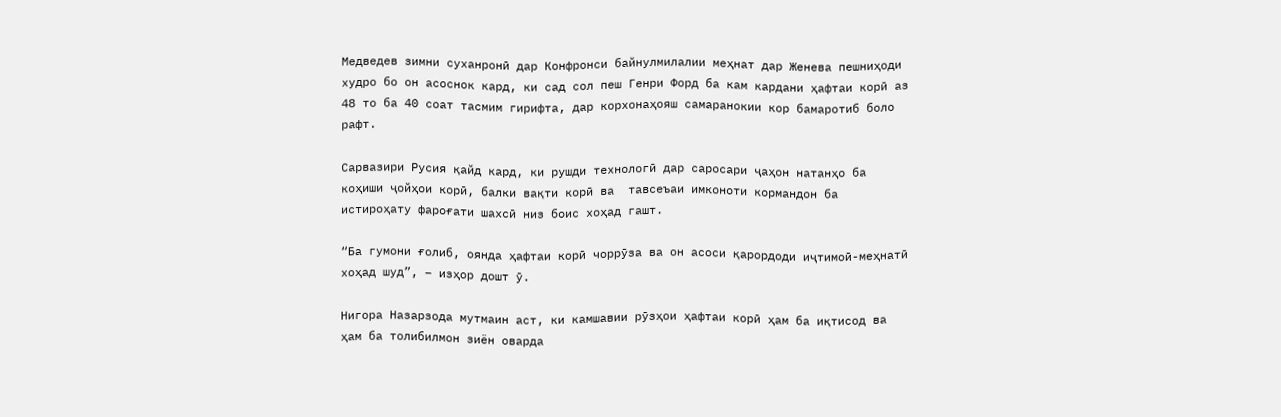Медведев зимни суханронӣ дар Конфронси байнулмилалии меҳнат дар Женева пешниҳоди худро бо он асоснок кард, ки сад сол пеш Генри Форд ба кам кардани ҳафтаи корӣ аз 48 то ба 40 соат тасмим гирифта, дар корхонаҳояш самаранокии кор бамаротиб боло рафт.

Сарвазири Русия қайд кард, ки рушди технологӣ дар саросари ҷаҳон натанҳо ба коҳиши ҷойҳои корӣ, балки вақти корӣ ва  тавсеъаи имконоти кормандон ба истироҳату фароғати шахсӣ низ боис хоҳад гашт.

“Ба гумони ғолиб, оянда ҳафтаи корӣ чоррӯза ва он асоси қарордоди иҷтимоӣ-меҳнатӣ хоҳад шуд”, – изҳор дошт ӯ.

Нигора Назарзода мутмаин аст, ки камшавии рӯзҳои ҳафтаи корӣ ҳам ба иқтисод ва ҳам ба толибилмон зиён оварда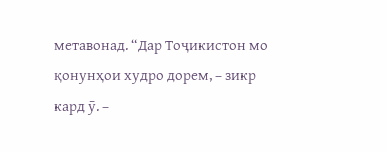метавонад. “Дар Тоҷикистон мо қонунҳои худро дорем, – зикр кард ӯ. –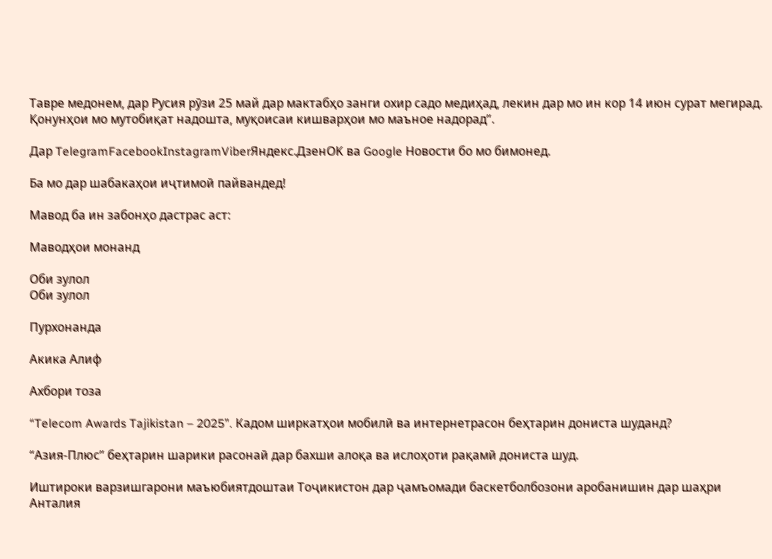Тавре медонем, дар Русия рӯзи 25 май дар мактабҳо занги охир садо медиҳад, лекин дар мо ин кор 14 июн сурат мегирад. Қонунҳои мо мутобиқат надошта, муқоисаи кишварҳои мо маъное надорад”.

Дар TelegramFacebookInstagramViberЯндекс.ДзенOK ва Google Новости бо мо бимонед.

Ба мо дар шабакаҳои иҷтимоӣ пайвандед!

Мавод ба ин забонҳо дастрас аст:

Маводҳои монанд

Оби зулол
Оби зулол

Пурхонанда

Акика Алиф

Ахбори тоза

“Telecom Awards Tajikistan – 2025”. Кадом ширкатҳои мобилӣ ва интернетрасон беҳтарин дониста шуданд?

“Азия-Плюс” беҳтарин шарики расонаӣ дар бахши алоқа ва ислоҳоти рақамӣ дониста шуд.

Иштироки варзишгарони маъюбиятдоштаи Тоҷикистон дар ҷамъомади баскетболбозони аробанишин дар шаҳри Анталия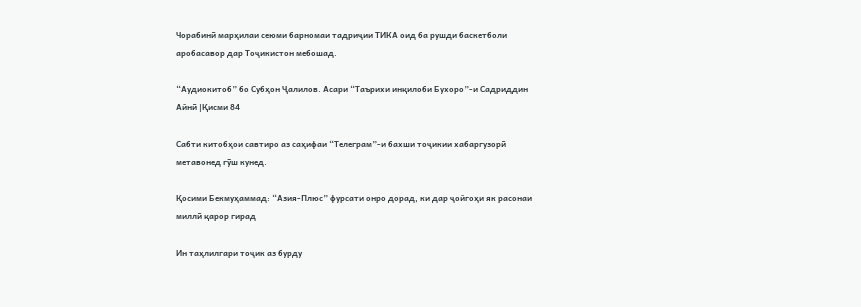Чорабинӣ марҳилаи сеюми барномаи тадриҷии ТИКА оид ба рушди баскетболи аробасавор дар Тоҷикистон мебошад.

“Аудиокитоб” бо Субҳон Ҷалилов. Асари “Таърихи инқилоби Бухоро”-и Садриддин Айнӣ |Қисми 84

Cабти китобҳои савтиро аз саҳифаи “Телеграм”-и бахши тоҷикии хабаргузорӣ метавонед гӯш кунед.

Қосими Бекмуҳаммад: “Азия-Плюс” фурсати онро дорад, ки дар ҷойгоҳи як расонаи миллӣ қарор гирад

Ин таҳлилгари тоҷик аз бурду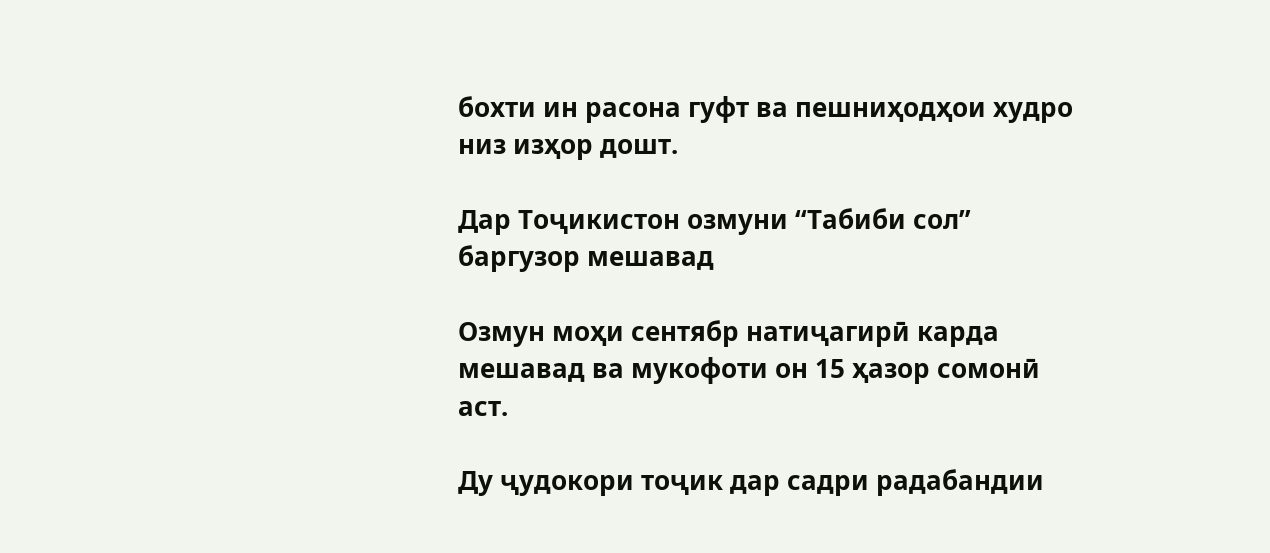бохти ин расона гуфт ва пешниҳодҳои худро низ изҳор дошт.

Дар Тоҷикистон озмуни “Табиби сол” баргузор мешавад

Озмун моҳи сентябр натиҷагирӣ карда мешавад ва мукофоти он 15 ҳазор сомонӣ аст.

Ду ҷудокори тоҷик дар садри радабандии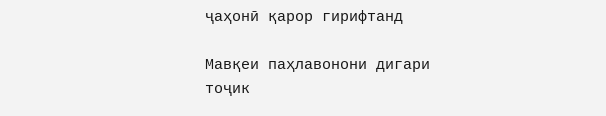ҷаҳонӣ қарор гирифтанд

Мавқеи паҳлавонони дигари тоҷик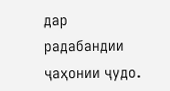дар радабандии ҷаҳонии ҷудо.